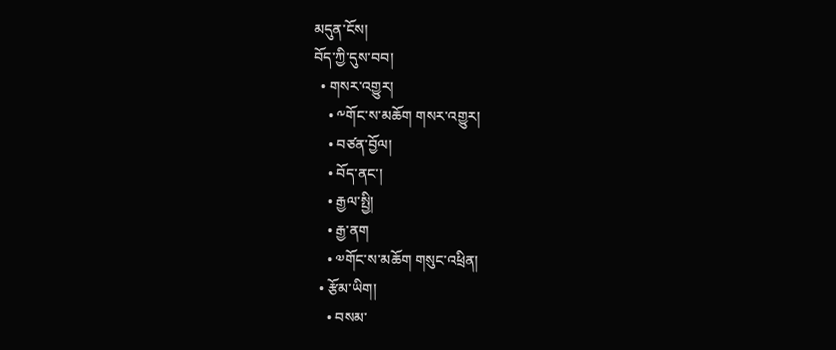མདུན་ངོས།
བོད་ཀྱི་དུས་བབ།
  • གསར་འགྱུར།
    • ༸གོང་ས་མཆོག གསར་འགྱུར།
    • བཙན་བྱོལ།
    • བོད་ནང་།
    • རྒྱལ་སྤྱི།
    • རྒྱ་ནག
    • ༧གོང་ས་མཆོག གསུང་འཕྲིན།
  • རྩོམ་ཡིག།
    • བསམ་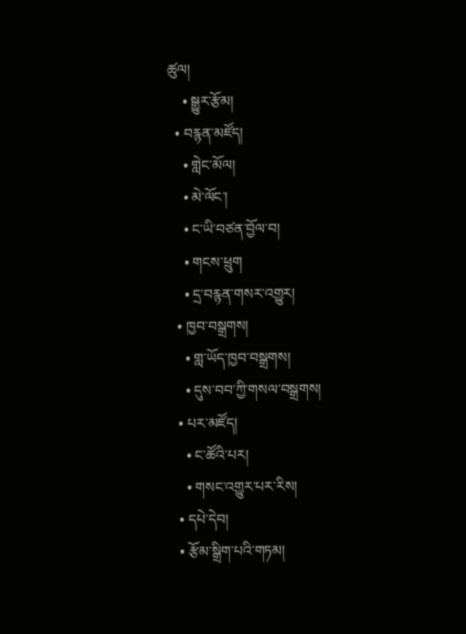ཚུལ།
    • སྒྱུར་རྩོམ།
  • བརྙན་མཛོད།
    • གླེང་མོལ།
    • མེ་ལོང་།
    • ང་ཡི་བཙན་བྱོལ་བ།
    • གངས་ཕྲུག
    • དྲ་བརྙན་གསར་འགྱུར།
  • ཁྱབ་བསྒྲགས།
    • གླ་ཡོད་ཁྱབ་བསྒྲགས།
    • དུས་བབ་ཀྱི་གསལ་བསྒྲགས།
  • པར་མཛོད།
    • ང་ཚོའི་པར།
    • གསང་འགྱུར་པར་རིས།
  • དཔེ་དེབ།
  • རྩོམ་སྒྲིག་པའི་གཏམ།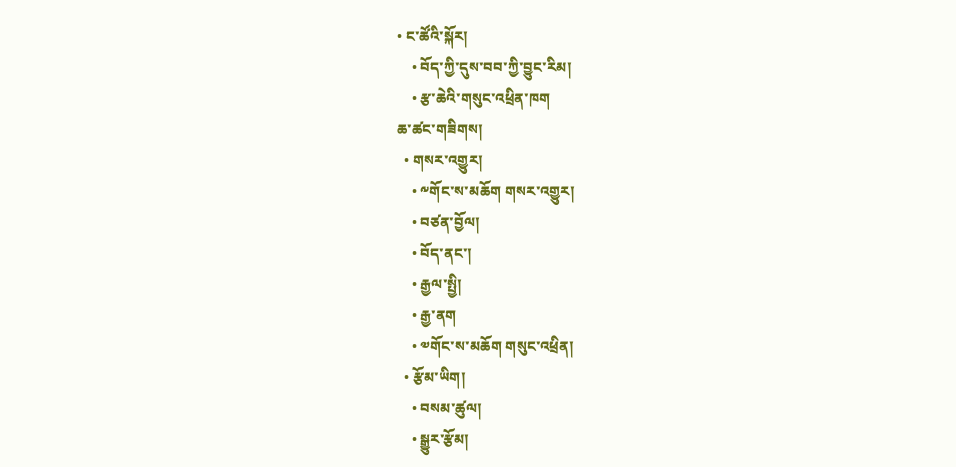• ང་ཚོའི་སྐོར།
    • བོད་ཀྱི་དུས་བབ་ཀྱི་བྱུང་རིམ།
    • རྩ་ཆེའི་གསུང་འཕྲིན་ཁག
ཆ་ཚང་གཟིགས།
  • གསར་འགྱུར།
    • ༸གོང་ས་མཆོག གསར་འགྱུར།
    • བཙན་བྱོལ།
    • བོད་ནང་།
    • རྒྱལ་སྤྱི།
    • རྒྱ་ནག
    • ༧གོང་ས་མཆོག གསུང་འཕྲིན།
  • རྩོམ་ཡིག།
    • བསམ་ཚུལ།
    • སྒྱུར་རྩོམ།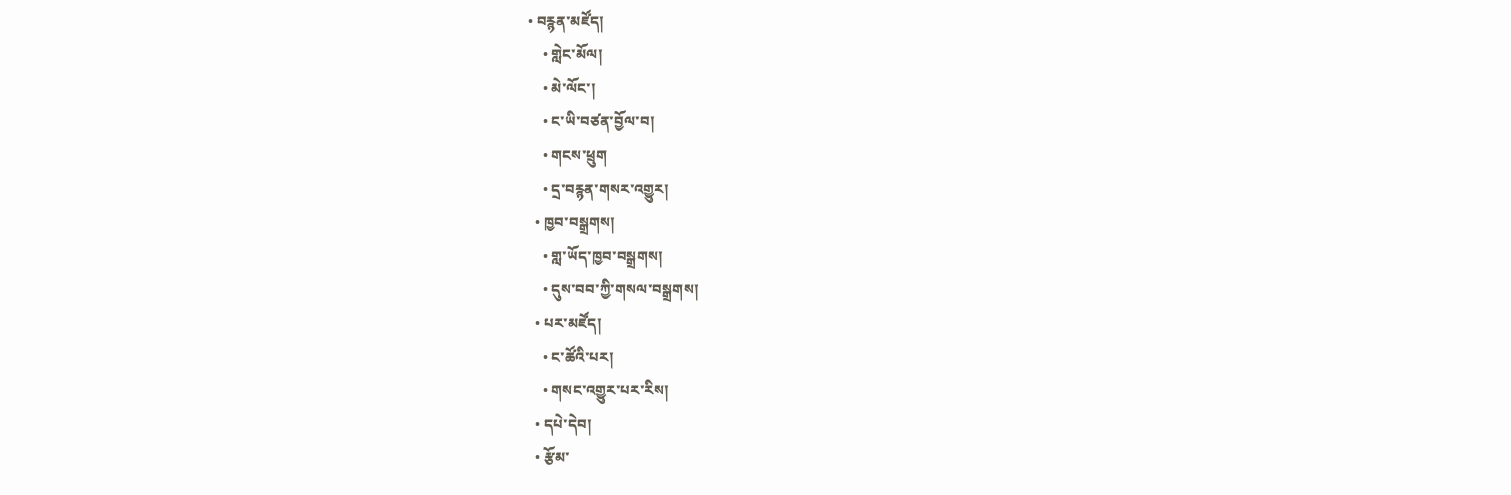• བརྙན་མཛོད།
    • གླེང་མོལ།
    • མེ་ལོང་།
    • ང་ཡི་བཙན་བྱོལ་བ།
    • གངས་ཕྲུག
    • དྲ་བརྙན་གསར་འགྱུར།
  • ཁྱབ་བསྒྲགས།
    • གླ་ཡོད་ཁྱབ་བསྒྲགས།
    • དུས་བབ་ཀྱི་གསལ་བསྒྲགས།
  • པར་མཛོད།
    • ང་ཚོའི་པར།
    • གསང་འགྱུར་པར་རིས།
  • དཔེ་དེབ།
  • རྩོམ་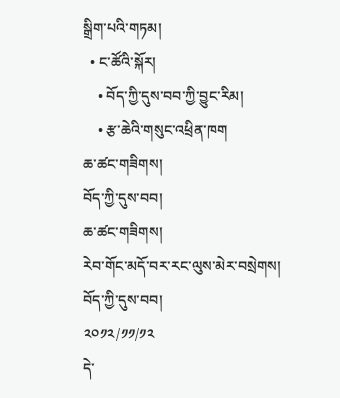སྒྲིག་པའི་གཏམ།
  • ང་ཚོའི་སྐོར།
    • བོད་ཀྱི་དུས་བབ་ཀྱི་བྱུང་རིམ།
    • རྩ་ཆེའི་གསུང་འཕྲིན་ཁག
ཆ་ཚང་གཟིགས།
བོད་ཀྱི་དུས་བབ།
ཆ་ཚང་གཟིགས།
རེབ་གོང་མདོ་བར་རང་ལུས་མེར་བསྲེགས།
བོད་ཀྱི་དུས་བབ།
༢༠༡༢/༡༡/༡༢
དེ་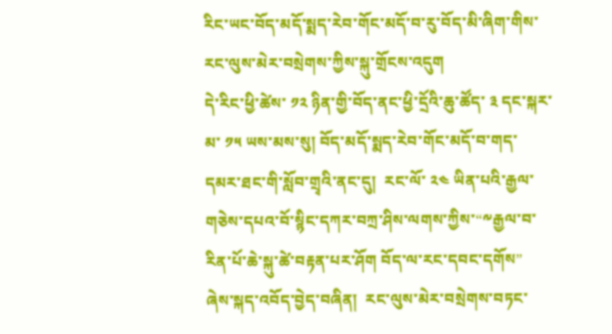རིང་ཡང་བོད་མདོ་སྨད་རེབ་གོང་མདོ་བ་རུ་བོད་མི་ཞིག་གིས་རང་ལུས་མེར་བསྲེགས་ཀྱིས་སྐུ་གྲོངས་འདུག
དེ་རིང་ཕྱི་ཚེས་ ༡༢ ཉིན་གྱི་བོད་ནང་ཕྱི་དྲོའི་ཆུ་ཚོད་ ༣ དང་སྐར་མ་ ༡༥ ཡས་མས་སུ། བོད་མདོ་སྨད་རེབ་གོང་མདོ་བ་གད་དམར་ཐང་གི་སློབ་གྲྭའི་ནང་དུ།  རང་ལོ་ ༢༤ ཡིན་པའི་རྒྱལ་གཅེས་དཔའ་བོ་སྙིང་དཀར་བཀྲ་ཤིས་ལགས་ཀྱིས་“༸རྒྱལ་བ་རིན་པོ་ཆེ་སྐུ་ཚེ་བརྟན་པར་ཤོག བོད་ལ་རང་དབང་དགོས” ཞེས་སྐད་འབོད་བྱེད་བཞིན།  རང་ལུས་མེར་བསྲེགས་བཏང་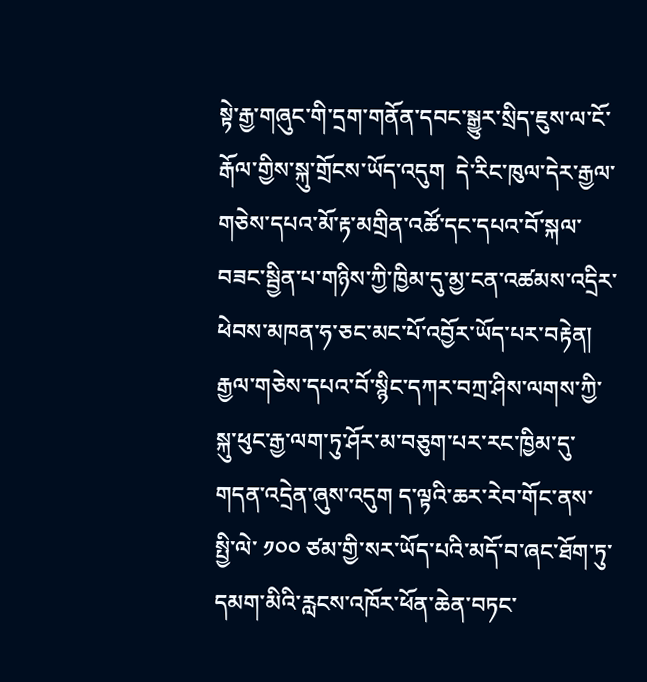སྟེ་རྒྱ་གཞུང་གི་དྲག་གནོན་དབང་སྒྱུར་སྲིད་ཇུས་ལ་ངོ་རྒོལ་གྱིས་སྐུ་གྲོངས་ཡོད་འདུག  དེ་རིང་ཁུལ་དེར་རྒྱལ་གཅེས་དཔའ་མོ་རྟ་མགྲིན་འཚོ་དང་དཔའ་བོ་སྐལ་བཟང་སྦྱིན་པ་གཉིས་ཀྱི་ཁྱིམ་དུ་མྱ་ངན་འཚམས་འདྲིར་ཕེབས་མཁན་ཧ་ཅང་མང་པོ་འབྱོར་ཡོད་པར་བརྟེན།   རྒྱལ་གཅེས་དཔའ་བོ་སྙིང་དཀར་བཀྲ་ཤིས་ལགས་ཀྱི་སྐུ་ཕུང་རྒྱ་ལག་ཏུ་ཤོར་མ་བཅུག་པར་རང་ཁྱིམ་དུ་གདན་འདྲེན་ཞུས་འདུག ད་ལྟའི་ཆར་རེབ་གོང་ནས་སྤྱི་ལེ་ ༡༠༠ ཙམ་གྱི་སར་ཡོད་པའི་མདོ་བ་ཞང་ཐོག་ཏུ་དམག་མིའི་རླངས་འཁོར་ཕོན་ཆེན་བཏང་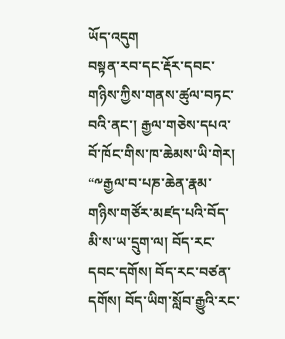ཡོད་འདུག
བསྟན་རབ་དང་རྡོར་དབང་གཉིས་ཀྱིས་གནས་ཚུལ་བཏང་བའི་ནང་། རྒྱལ་གཅེས་དཔའ་བོ་ཁོང་གིས་ཁ་ཆེམས་ཡི་གེར། “༸རྒྱལ་བ་པཎ་ཆེན་རྣམ་གཉིས་གཙོར་མཛད་པའི་བོད་མི་ས་ཡ་དྲུག་ལ། བོད་རང་དབང་དགོས། བོད་རང་བཙན་དགོས། བོད་ཡིག་སློབ་རྒྱུའི་རང་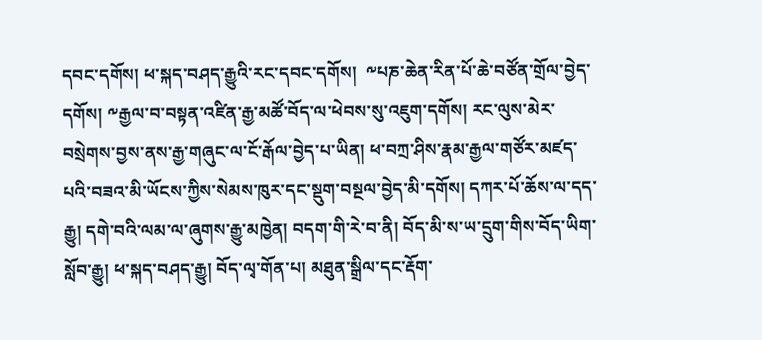དབང་དགོས། ཕ་སྐད་བཤད་རྒྱུའི་རང་དབང་དགོས།  ༸པཎ་ཆེན་རིན་པོ་ཆེ་བཙོན་གྲོལ་བྱེད་དགོས། ༸རྒྱལ་བ་བསྟན་འཛིན་རྒྱ་མཚོ་བོད་ལ་ཕེབས་སུ་འཇུག་དགོས། རང་ལུས་མེར་བསྲེགས་བྱས་ནས་རྒྱ་གཞུང་ལ་ངོ་རྒོལ་བྱེད་པ་ཡིན། ཕ་བཀྲ་ཤིས་རྣམ་རྒྱལ་གཙོར་མཛད་པའི་བཟའ་མི་ཡོངས་ཀྱིས་སེམས་ཁུར་དང་སྡུག་བསྔལ་བྱེད་མི་དགོས། དཀར་པོ་ཆོས་ལ་དད་རྒྱུ། དགེ་བའི་ལམ་ལ་ཞུགས་རྒྱུ་མཁྱེན། བདག་གི་རེ་བ་ནི། བོད་མི་ས་ཡ་དྲུག་གིས་བོད་ཡིག་སློབ་རྒྱུ། ཕ་སྐད་བཤད་རྒྱུ། བོད་ལྭ་གོན་པ། མཐུན་སྒྲིལ་དང་རྡོག་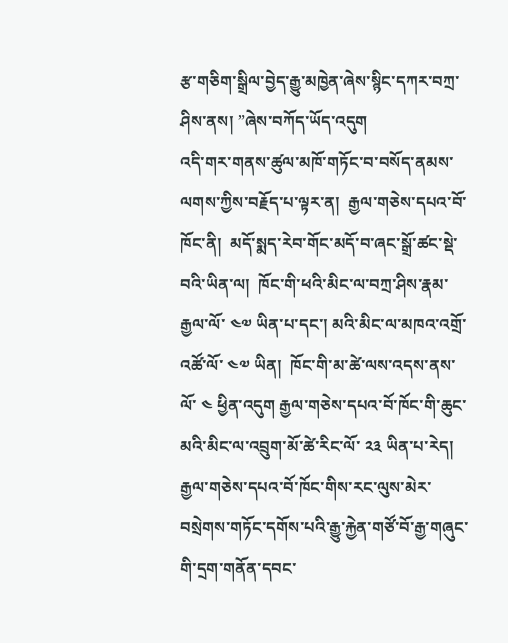རྩ་གཅིག་སྒྲིལ་བྱེད་རྒྱུ་མཁྱེན་ཞེས་སྙིང་དཀར་བཀྲ་ཤིས་ནས། ”ཞེས་བཀོད་ཡོད་འདུག
འདི་གར་གནས་ཚུལ་མཁོ་གཏོང་བ་བསོད་ནམས་ལགས་ཀྱིས་བརྗོད་པ་ལྟར་ན།  རྒྱལ་གཅེས་དཔའ་བོ་ཁོང་ནི།  མདོ་སྨད་རེབ་གོང་མདོ་བ་ཞང་སྒྲོ་ཚང་སྡེ་བའི་ཡིན་ལ།  ཁོང་གི་ཕའི་མིང་ལ་བཀྲ་ཤིས་རྣམ་རྒྱལ་ལོ་ ༤༧ ཡིན་པ་དང་། མའི་མིང་ལ་མཁའ་འགྲོ་འཚོ་ལོ་ ༤༧ ཡིན།  ཁོང་གི་མ་ཚེ་ལས་འདས་ནས་ལོ་ ༤ ཕྱིན་འདུག རྒྱལ་གཅེས་དཔའ་བོ་ཁོང་གི་ཆུང་མའི་མིང་ལ་འབྲུག་མོ་ཚེ་རིང་ལོ་ ༢༣ ཡིན་པ་རེད།
རྒྱལ་གཅེས་དཔའ་བོ་ཁོང་གིས་རང་ལུས་མེར་བསྲེགས་གཏོང་དགོས་པའི་རྒྱུ་རྐྱེན་གཙོ་བོ་རྒྱ་གཞུང་གི་དྲག་གནོན་དབང་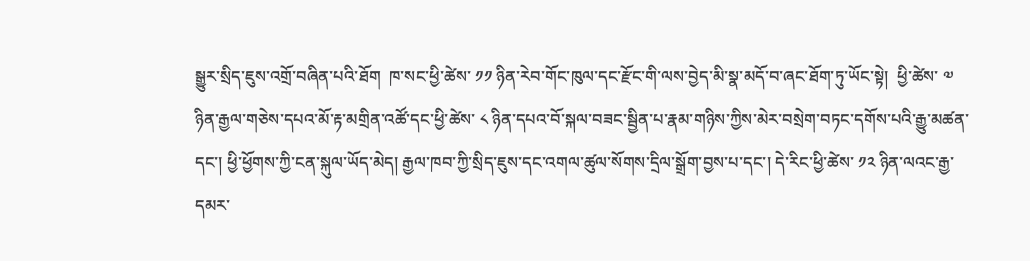སྒྱུར་སྲིད་ཇུས་འགྲོ་བཞིན་པའི་ཐོག  ཁ་སང་ཕྱི་ཚེས་ ༡༡ ཉིན་རེབ་གོང་ཁུལ་དང་རྫོང་གི་ལས་བྱེད་མི་སྣ་མདོ་བ་ཞང་ཐོག་ཏུ་ཡོང་སྟེ།  ཕྱི་ཚེས་ ༧ ཉིན་རྒྱལ་གཅེས་དཔའ་མོ་རྟ་མགྲིན་འཚོ་དང་ཕྱི་ཚེས་ ༨ ཉིན་དཔའ་བོ་སྐལ་བཟང་སྦྱིན་པ་རྣམ་གཉིས་ཀྱིས་མེར་བསྲེག་བཏང་དགོས་པའི་རྒྱུ་མཚན་དང་། ཕྱི་ཕྱོགས་ཀྱི་ངན་སྐུལ་ཡོད་མེད། རྒྱལ་ཁབ་ཀྱི་སྲིད་ཇུས་དང་འགལ་ཚུལ་སོགས་དྲིལ་སྒྲོག་བྱས་པ་དང་། དེ་རིང་ཕྱི་ཚེས་ ༡༢ ཉིན་ལའང་རྒྱ་དམར་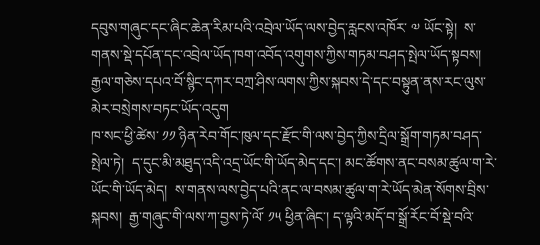དབུས་གཞུང་དང་ཞིང་ཆེན་རིམ་པའི་འབྲེལ་ཡོད་ལས་བྱེད་རླངས་འཁོར་ ༧ ཡོང་སྟེ།  ས་གནས་སྡེ་དཔོན་དང་འབྲེལ་ཡོད་ཁག་འབོད་འགུགས་ཀྱིས་གཏམ་བཤད་སྤེལ་ཡོད་སྟབས།  རྒྱལ་གཅེས་དཔའ་བོ་སྙིང་དཀར་བཀྲ་ཤིས་ལགས་ཀྱིས་སྐབས་དེ་དང་བསྟུན་ནས་རང་ལུས་མེར་བསྲེགས་བཏང་ཡོད་འདུག
ཁ་སང་ཕྱི་ཚེས་ ༡༡ ཉིན་རེབ་གོང་ཁུལ་དང་རྫོང་གི་ལས་བྱེད་ཀྱིས་དྲིལ་སྒྲོག་གཏམ་བཤད་སྤེལ་ཏེ།  ད་དུང་མི་མཐུད་འདི་འདྲ་ཡོང་གི་ཡོད་མེད་དང་། མང་ཚོགས་ནང་བསམ་ཚུལ་ག་རེ་ཡོང་གི་ཡོད་མེད།  ས་གནས་ལས་བྱེད་པའི་ནང་ལ་བསམ་ཚུལ་ག་རེ་ཡོད་མེན་སོགས་བྲིས་སྐབས།  རྒྱ་གཞུང་གི་ལས་ཀ་བྱས་ཏེ་ལོ་ ༡༥ ཕྱིན་ཞིང་། ད་ལྟའི་མདོ་བ་སྒྲོ་རོང་བོ་སྡེ་བའི་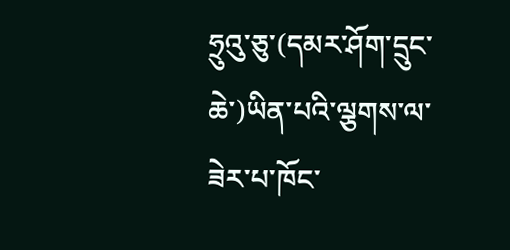ཧྲུའུ་ཅུ་(དམར་ཤོག་དྲུང་ཆེ་)ཡིན་པའི་ལྕགས་ལ་ཟེར་པ་ཁོང་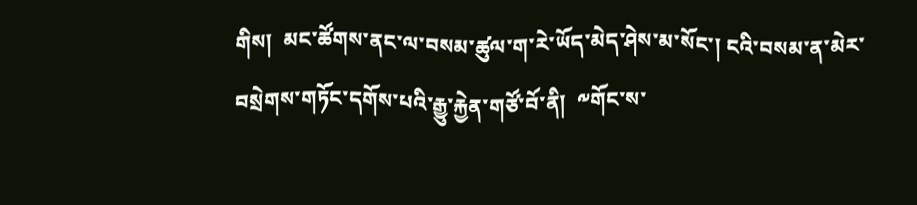གིས།  མང་ཚོགས་ནང་ལ་བསམ་ཚུལ་ག་རེ་ཡོད་མེད་ཤེས་མ་སོང་། ངའི་བསམ་ན་མེར་བསྲེགས་གཏོང་དགོས་པའི་རྒྱུ་རྐྱེན་གཙོ་བོ་ནི།  ༸གོང་ས་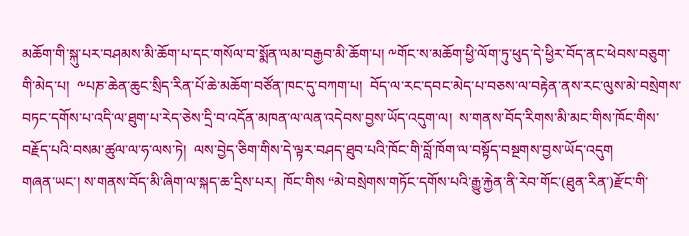མཆོག་གི་སྐུ་པར་བཤམས་མི་ཆོག་པ་དང་གསོལ་བ་སྨོན་ལམ་བརྒྱབ་མི་ཆོག་པ། ༸གོང་ས་མཆོག་ཕྱི་ལོག་ཏུ་ཕུད་དེ་ཕྱིར་བོད་ནང་ཕེབས་བཅུག་གི་མེད་པ།  ༸པཎ་ཆེན་ཆུང་སྲིད་རིན་པོ་ཆེ་མཆོག་བཙོན་ཁང་དུ་བཀག་པ།  བོད་ལ་རང་དབང་མེད་པ་བཅས་ལ་བརྟེན་ནས་རང་ལུས་མེ་བསྲེགས་བཏང་དགོས་པ་འདི་ལ་ཐུག་པ་རེད་ཅེས་དྲི་བ་འདོན་མཁན་ལ་ལན་འདེབས་བྱས་ཡོད་འདུག་ལ།  ས་གནས་བོད་རིགས་མི་མང་གིས་ཁོང་གིས་བརྗོད་པའི་བསམ་ཚུལ་ལ་ཧ་ལས་ཏེ།  ལས་བྱེད་ཅིག་གིས་དེ་ལྟར་བཤད་ཐུབ་པའི་ཁོང་གི་བློ་ཁོག་ལ་བསྟོད་བསྔགས་བྱས་ཡོད་འདུག
གཞན་ཡང་། ས་གནས་བོད་མི་ཞིག་ལ་སྐད་ཆ་དྲིས་པར།  ཁོང་གིས “མེ་བསྲེགས་གཏོང་དགོས་པའི་རྒྱུ་རྐྱེན་ནི་རེབ་གོང་(ཐུན་རིན་)རྫོང་གི་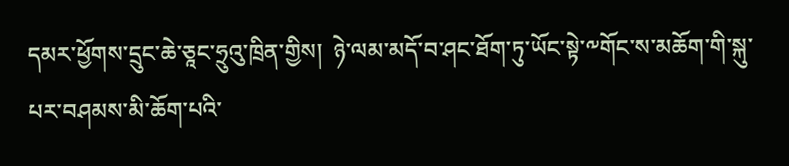དམར་ཕྱོགས་དྲུང་ཆེ་ཅཱང་ཧྲུའུ་ཁྲིན་གྱིས།  ཉེ་ལམ་མདོ་བ་ཤང་ཐོག་ཏུ་ཡོང་སྟེ་༸གོང་ས་མཆོག་གི་སྐུ་པར་བཤམས་མི་ཆོག་པའི་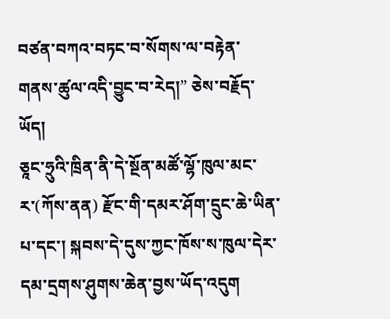བཙན་བཀའ་བཏང་བ་སོགས་ལ་བརྟེན་གནས་ཚུལ་འདི་བྱུང་བ་རེད།” ཅེས་བརྗོད་ཡོད།
ཅཱང་ཧྲུའི་ཁྲིན་ནི་དེ་སྔོན་མཚོ་ལྷོ་ཁུལ་མང་ར་(ཀོས་ནན) རྫོང་གི་དམར་ཤོག་དྲུང་ཆེ་ཡིན་པ་དང་། སྐབས་དེ་དུས་ཀྱང་ཁོས་ས་ཁུལ་དེར་དམ་དྲགས་ཤུགས་ཆེན་བྱས་ཡོད་འདུག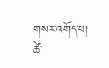གསར་འགོད་པ། ཚེ་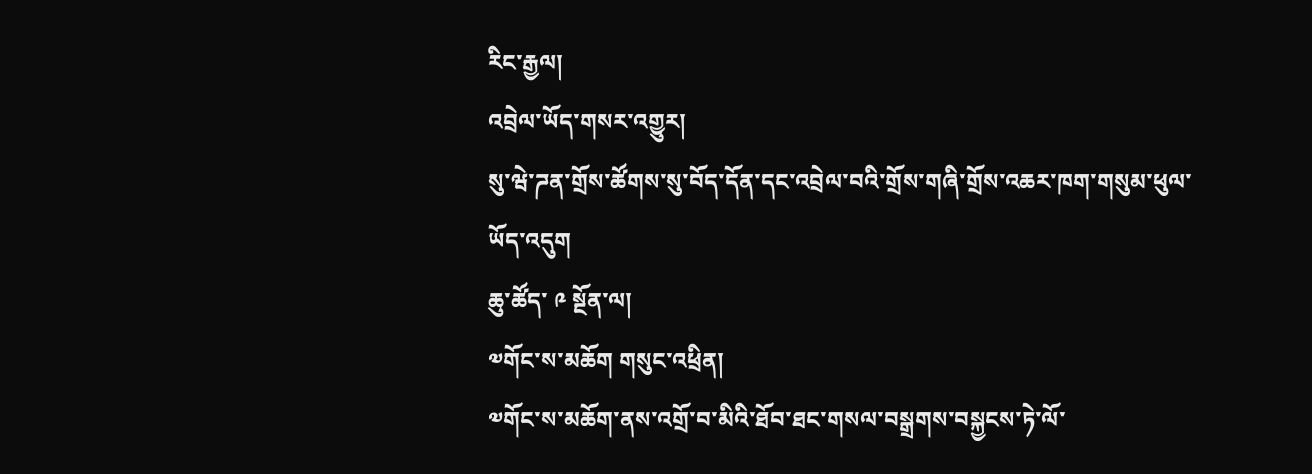རིང་རྒྱལ།
འབྲེལ་ཡོད་གསར་འགྱུར།
སུ་ཝེ་ཌན་གྲོས་ཚོགས་སུ་བོད་དོན་དང་འབྲེལ་བའི་གྲོས་གཞི་གྲོས་འཆར་ཁག་གསུམ་ཕུལ་ཡོད་འདུག
ཆུ་ཚོད་ ༩ སྔོན་ལ།
༧གོང་ས་མཆོག གསུང་འཕྲིན།
༧གོང་ས་མཆོག་ནས་འགྲོ་བ་མིའི་ཐོབ་ཐང་གསལ་བསྒྲགས་བསྐྱངས་ཏེ་ལོ་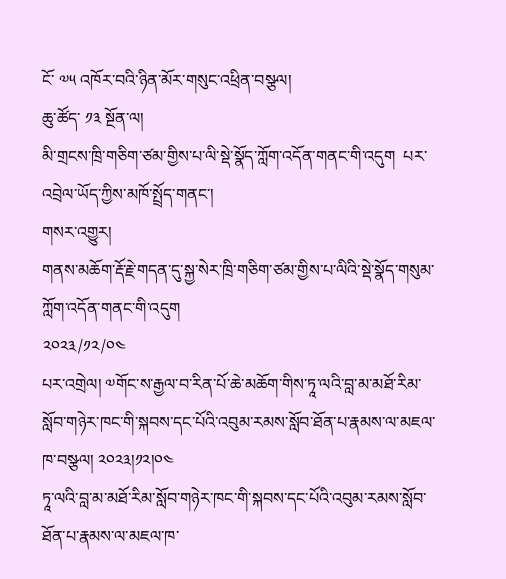ངོ་ ༧༥ འཁོར་བའི་ཉིན་མོར་གསུང་འཕྲིན་བསྩལ།
ཆུ་ཚོད་ ༡༣ སྔོན་ལ།
མི་གྲངས་ཁྲི་གཅིག་ཙམ་གྱིས་པ་ལི་སྡེ་སྣོད་ཀློག་འདོན་གནང་གི་འདུག  པར་འབྲེལ་ཡོད་ཀྱིས་མཁོ་སྤྲོད་གནང་།
གསར་འགྱུར།
གནས་མཆོག་རྡོ་རྗེ་གདན་དུ་སྐྱ་སེར་ཁྲི་གཅིག་ཙམ་གྱིས་པ་ལིའི་སྡེ་སྣོད་གསུམ་ཀློག་འདོན་གནང་གི་འདུག
༢༠༢༣/༡༢/༠༤
པར་འགྲེལ། ༧གོང་ས་རྒྱལ་བ་རིན་པོ་ཆེ་མཆོག་གིས་ཏཱ་ལའི་བླ་མ་མཐོ་རིམ་སློབ་གཉེར་ཁང་གི་སྐབས་དང་པོའི་འབུམ་རམས་སློབ་ཐོན་པ་རྣམས་ལ་མཇལ་ཁ་བསྩལ། ༢༠༢༣།༡༢།༠༤
ཏཱ་ལའི་བླ་མ་མཐོ་རིམ་སློབ་གཉེར་ཁང་གི་སྐབས་དང་པོའི་འབུམ་རམས་སློབ་ཐོན་པ་རྣམས་ལ་མཇལ་ཁ་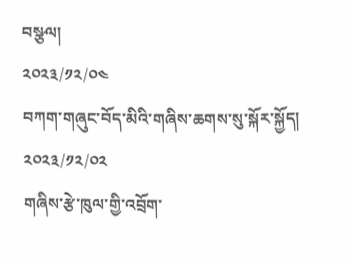བསྩལ།
༢༠༢༣/༡༢/༠༤
བཀག་གཞུང་བོད་མིའི་གཞིས་ཆགས་སུ་སྐོར་སྐྱོད།
༢༠༢༣/༡༢/༠༢
གཞིས་རྩེ་ཁུལ་གྱི་འབྲོག་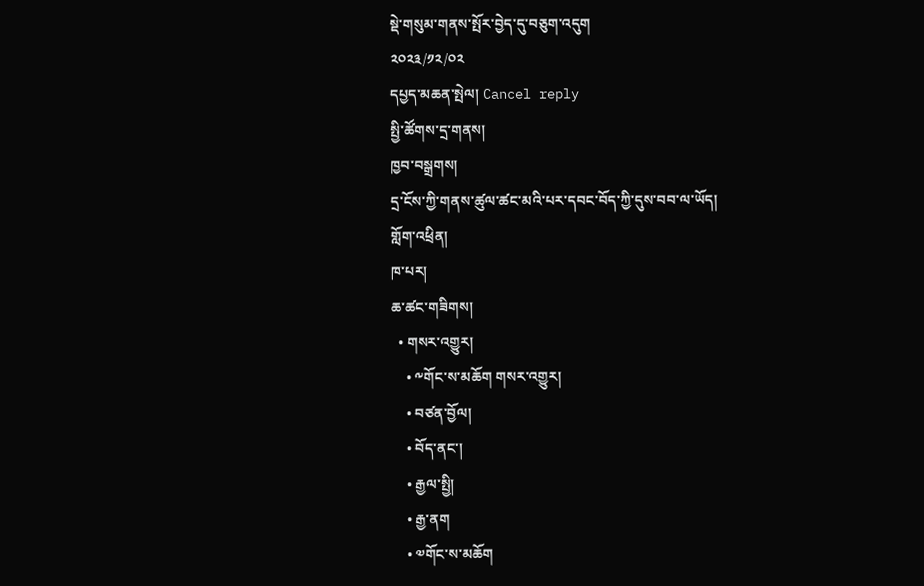སྡེ་གསུམ་གནས་སྤོར་བྱེད་དུ་བཅུག་འདུག
༢༠༢༣/༡༢/༠༢
དཔྱད་མཆན་སྤེལ། Cancel reply
སྤྱི་ཚོགས་དྲ་གནས།
ཁྱབ་བསྒྲགས།
དྲ་ངོས་ཀྱི་གནས་ཚུལ་ཚང་མའི་པར་དབང་བོད་ཀྱི་དུས་བབ་ལ་ཡོད།
གློག་འཕྲིན།
ཁ་པར།
ཆ་ཚང་གཟིགས།
  • གསར་འགྱུར།
    • ༸གོང་ས་མཆོག གསར་འགྱུར།
    • བཙན་བྱོལ།
    • བོད་ནང་།
    • རྒྱལ་སྤྱི།
    • རྒྱ་ནག
    • ༧གོང་ས་མཆོག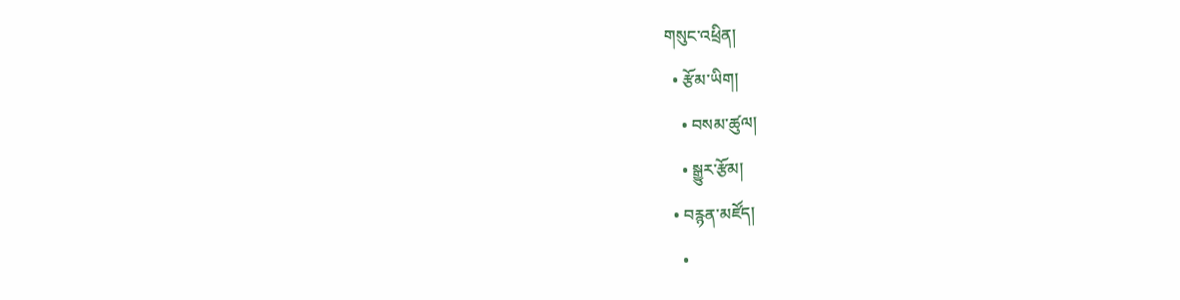གསུང་འཕྲིན།
  • རྩོམ་ཡིག།
    • བསམ་ཚུལ།
    • སྒྱུར་རྩོམ།
  • བརྙན་མཛོད།
    •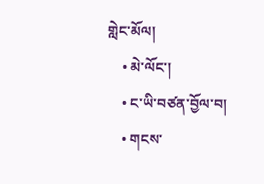གླེང་མོལ།
    • མེ་ལོང་།
    • ང་ཡི་བཙན་བྱོལ་བ།
    • གངས་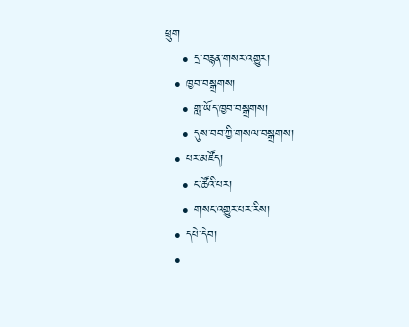ཕྲུག
    • དྲ་བརྙན་གསར་འགྱུར།
  • ཁྱབ་བསྒྲགས།
    • གླ་ཡོད་ཁྱབ་བསྒྲགས།
    • དུས་བབ་ཀྱི་གསལ་བསྒྲགས།
  • པར་མཛོད།
    • ང་ཚོའི་པར།
    • གསང་འགྱུར་པར་རིས།
  • དཔེ་དེབ།
  •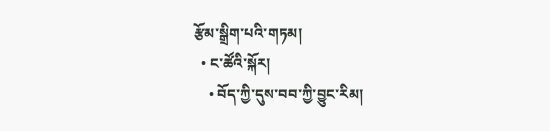རྩོམ་སྒྲིག་པའི་གཏམ།
  • ང་ཚོའི་སྐོར།
    • བོད་ཀྱི་དུས་བབ་ཀྱི་བྱུང་རིམ།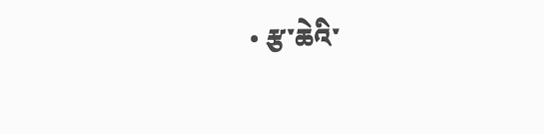• རྩ་ཆེའི་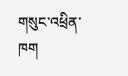གསུང་འཕྲིན་ཁག